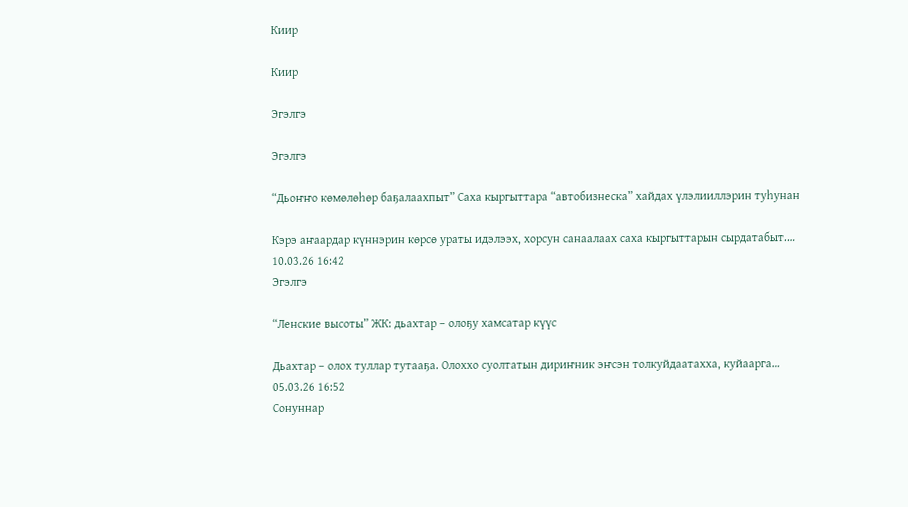Киир

Киир

Эгэлгэ

Эгэлгэ

“Дьоҥҥо көмөлөһөр баҕалаахпыт” Саха кыргыттара “автобизнеска” хайдах үлэлииллэрин туһунан

Кэрэ аҥаардар күннэрин көрсө ураты идэлээх, хорсун санаалаах саха кыргыттарын сырдатабыт.…
10.03.26 16:42
Эгэлгэ

“Ленские высоты” ЖК: дьахтар – олоҕу хамсатар күүс

Дьахтар – олох туллар тутааҕа. Олоххо суолтатын дириҥник эҥсэн толкуйдаатахха, куйаарга…
05.03.26 16:52
Сонуннар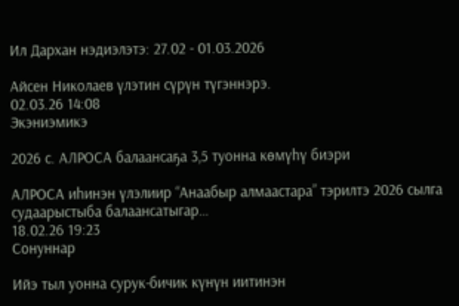Ил Дархан нэдиэлэтэ: 27.02 - 01.03.2026

Айсен Николаев үлэтин сүрүн түгэннэрэ.
02.03.26 14:08
Экэниэмикэ

2026 с. АЛРОСА балаансаҕа 3,5 туонна көмүһү биэри

АЛРОСА иһинэн үлэлиир “Анаабыр алмаастара” тэрилтэ 2026 сылга судаарыстыба балаансатыгар…
18.02.26 19:23
Сонуннар

Ийэ тыл уонна сурук-бичик күнүн иитинэн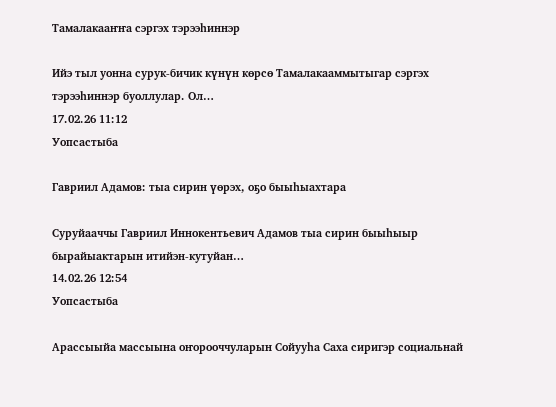Тамалакааҥҥа сэргэх тэрээһиннэр

Ийэ тыл уонна сурук-бичик күнүн көрсө Тамалакааммытыгар сэргэх тэрээһиннэр буоллулар. Ол…
17.02.26 11:12
Уопсастыба

Гавриил Адамов: тыа сирин үөрэх, оҕо быыһыахтара

Суруйааччы Гавриил Иннокентьевич Адамов тыа сирин быыһыыр бырайыактарын итийэн-кутуйан…
14.02.26 12:54
Уопсастыба

Арассыыйа массыына оҥорооччуларын Сойууһа Саха сиригэр социальнай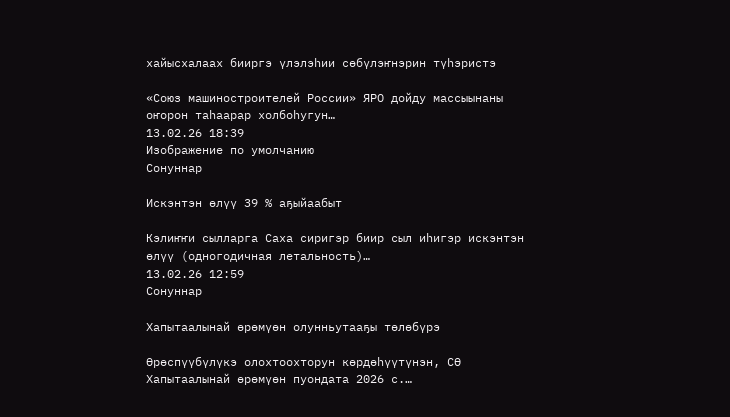хайысхалаах бииргэ үлэлэһии сөбүлэҥнэрин түһэристэ

«Союз машиностроителей России» ЯРО дойду массыынаны оҥорон таһаарар холбоһугун…
13.02.26 18:39
Изображение по умолчанию
Сонуннар

Искэнтэн өлүү 39 % аҕыйаабыт

Кэлиҥҥи сылларга Саха сиригэр биир сыл иһигэр искэнтэн өлүү (одногодичная летальность)…
13.02.26 12:59
Сонуннар

Хапытаалынай өрөмүөн олунньутааҕы төлөбүрэ

Өрөспүүбүлүкэ олохтоохторун көрдөһүүтүнэн, СӨ Хапытаалынай өрөмүөн пуондата 2026 с.…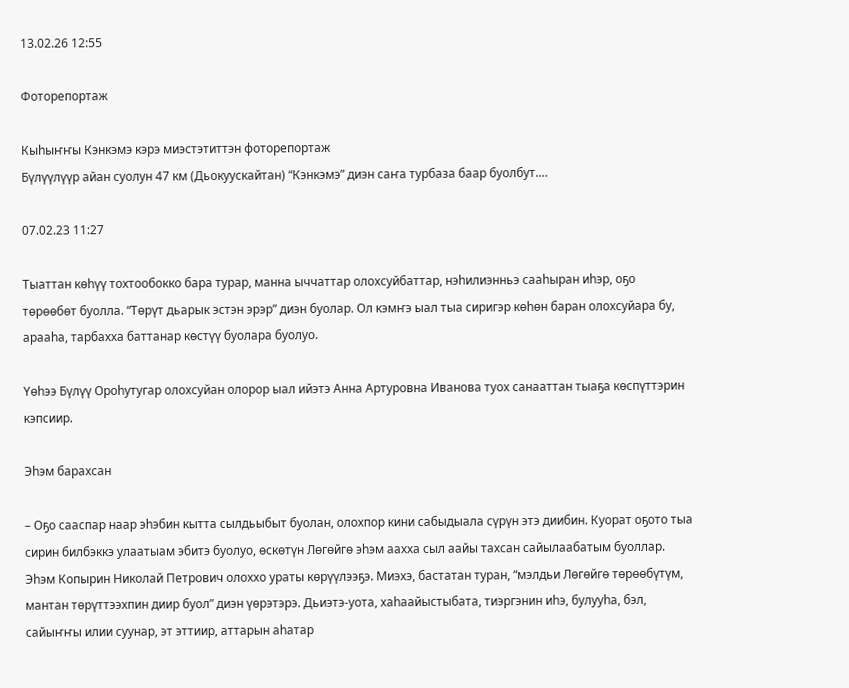13.02.26 12:55

Фоторепортаж

Кыһыҥҥы Кэнкэмэ кэрэ миэстэтиттэн фоторепортаж
Бүлүүлүүр айан суолун 47 км (Дьокуускайтан) “Кэнкэмэ” диэн саҥа турбаза баар буолбут.…

07.02.23 11:27

Тыаттан көһүү тохтообокко бара турар, манна ыччаттар олохсуйбаттар, нэһилиэнньэ сааһыран иһэр, оҕо төрөөбөт буолла. “Төрүт дьарык эстэн эрэр” диэн буолар. Ол кэмҥэ ыал тыа сиригэр көһөн баран олохсуйара бу, арааһа, тарбахха баттанар көстүү буолара буолуо.

Үөһээ Бүлүү Ороһутугар олохсуйан олорор ыал ийэтэ Анна Артуровна Иванова туох санааттан тыаҕа көспүттэрин кэпсиир.

Эһэм барахсан

– Оҕо сааспар наар эһэбин кытта сылдьыбыт буолан, олохпор кини сабыдыала сүрүн этэ диибин. Куорат оҕото тыа сирин билбэккэ улаатыам эбитэ буолуо, өскөтүн Лөгөйгө эһэм аахха сыл аайы тахсан сайылаабатым буоллар. Эһэм Копырин Николай Петрович олоххо ураты көрүүлээҕэ. Миэхэ, бастатан туран, “мэлдьи Лөгөйгө төрөөбүтүм, мантан төрүттээхпин диир буол” диэн үөрэтэрэ. Дьиэтэ-уота, хаһаайыстыбата, тиэргэнин иһэ, булууһа, бэл, сайыҥҥы илии суунар, эт эттиир, аттарын аһатар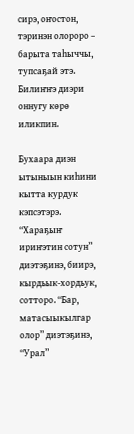сирэ, оҥостон, тэринэн олороро – барыта таһыччы, тупсаҕай этэ. Билиҥҥэ диэри оннугу көрө иликпин.

Бухаара диэн ытыныын киһини кытта курдук кэпсэтэрэ. “Хараҕыҥ ириҥэтин сотун” диэтэҕинэ, биирэ, кырдьык-хордьук, сотторо. “Бар, матасыыкылгар олор” диэтэҕинэ, “Урал”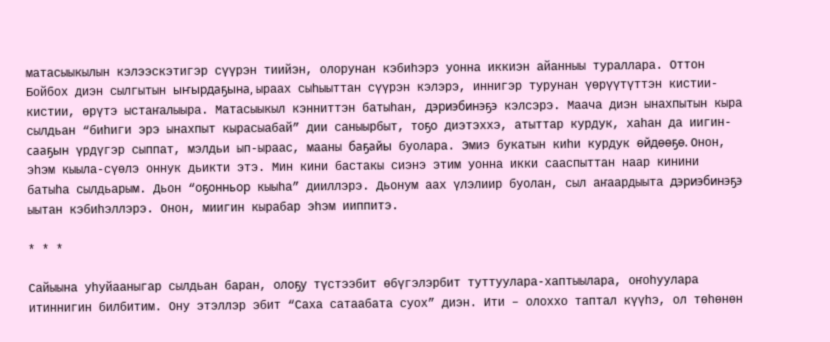матасыыкылын кэлээскэтигэр сүүрэн тиийэн, олорунан кэбиһэрэ уонна иккиэн айанныы тураллара. Оттон Бойбох диэн сылгытын ыҥырдаҕына, ыраах сыһыыттан сүүрэн кэлэрэ, иннигэр турунан үөрүүтүттэн кистии-кистии, өрүтэ ыстаҥалыыра. Матасыыкыл кэнниттэн батыһан, дэриэбинэҕэ кэлсэрэ. Маача диэн ынахпытын кыра сылдьан “биһиги эрэ ынахпыт кырасыабай” дии саныырбыт, тоҕо диэтэххэ, атыттар курдук, хаһан да иигин-сааҕын үрдүгэр сыппат, мэлдьи ып-ыраас, мааны баҕайы буолара. Эмиэ букатын киһи курдук өйдөөҕө. Онон, эһэм кыыла-сүөлэ оннук дьикти этэ. Мин кини бастакы сиэнэ этим уонна икки сааспыттан наар кинини батыһа сылдьарым. Дьон “оҕонньор кыыһа” дииллэрэ. Дьонум аах үлэлиир буолан, сыл аҥаардыыта дэриэбинэҕэ ыытан кэбиһэллэрэ. Онон, миигин кырабар эһэм ииппитэ.

* * *

Сайыына уһуйааныгар сылдьан баран, олоҕу түстээбит өбүгэлэрбит туттуулара-хаптыылара, оҥоһуулара итиннигин билбитим. Ону этэллэр эбит “Саха сатаабата суох” диэн. Ити – олоххо таптал күүһэ, ол төһөнөн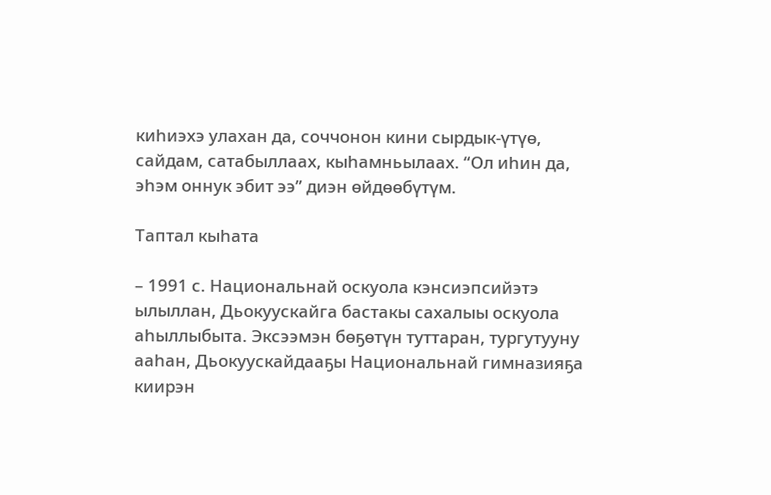киһиэхэ улахан да, соччонон кини сырдык-үтүө, сайдам, сатабыллаах, кыһамньылаах. “Ол иһин да, эһэм оннук эбит ээ” диэн өйдөөбүтүм.

Таптал кыһата

– 1991 с. Национальнай оскуола кэнсиэпсийэтэ ылыллан, Дьокуускайга бастакы сахалыы оскуола аһыллыбыта. Эксээмэн бөҕөтүн туттаран, тургутууну ааһан, Дьокуускайдааҕы Национальнай гимназияҕа киирэн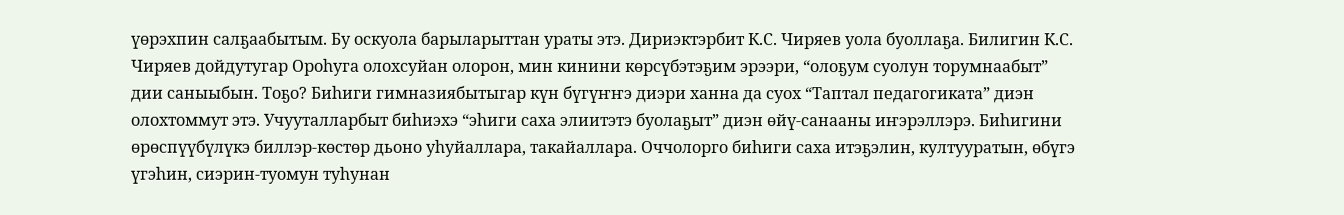үөрэхпин салҕаабытым. Бу оскуола барыларыттан ураты этэ. Дириэктэрбит К.С. Чиряев уола буоллаҕа. Билигин К.С. Чиряев дойдутугар Ороһуга олохсуйан олорон, мин кинини көрсүбэтэҕим эрээри, “олоҕум суолун торумнаабыт” дии саныыбын. Тоҕо? Биһиги гимназиябытыгар күн бүгүҥҥэ диэри ханна да суох “Таптал педагогиката” диэн олохтоммут этэ. Учууталларбыт биһиэхэ “эһиги саха элиитэтэ буолаҕыт” диэн өйү-санааны иҥэрэллэрэ. Биһигини өрөспүүбүлүкэ биллэр-көстөр дьоно уһуйаллара, такайаллара. Оччолорго биһиги саха итэҕэлин, култууратын, өбүгэ үгэһин, сиэрин-туомун туһунан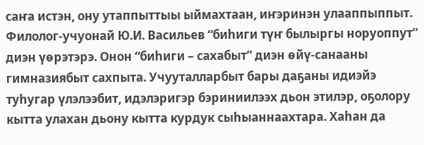саҥа истэн, ону утаппыттыы ыймахтаан, иҥэринэн улааппыппыт. Филолог-учуонай Ю.И. Васильев “биһиги түҥ былыргы норуоппут” диэн үөрэтэрэ. Онон “биһиги – сахабыт” диэн өйү-санааны гимназиябыт сахпыта. Учууталларбыт бары даҕаны идиэйэ туһугар үлэлээбит, идэлэригэр бэриниилээх дьон этилэр, оҕолору кытта улахан дьону кытта курдук сыһыаннаахтара. Хаһан да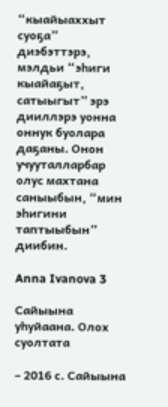“кыайыаххыт суоҕа” диэбэттэрэ, мэлдьи “эһиги кыайаҕыт, сатыыгыт” эрэ дииллэрэ уонна оннук буолара даҕаны. Онон учууталларбар олус махтана саныыбын, “мин эһигини таптыыбын” диибин.

Anna Ivanova 3

Сайыына уһуйаана. Олох суолтата

– 2016 с. Сайыына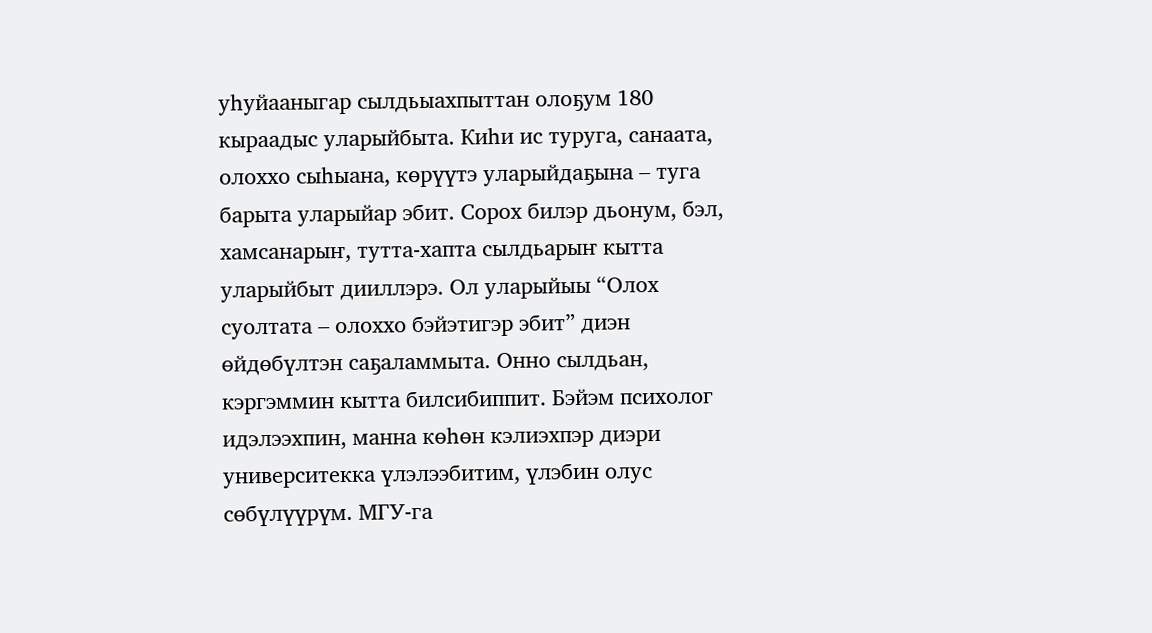уһуйааныгар сылдьыахпыттан олоҕум 180 кыраадыс уларыйбыта. Киһи ис туруга, санаата, олоххо сыһыана, көрүүтэ уларыйдаҕына – туга барыта уларыйар эбит. Сорох билэр дьонум, бэл, хамсанарыҥ, тутта-хапта сылдьарыҥ кытта уларыйбыт дииллэрэ. Ол уларыйыы “Олох суолтата – олоххо бэйэтигэр эбит” диэн өйдөбүлтэн саҕаламмыта. Онно сылдьан, кэргэммин кытта билсибиппит. Бэйэм психолог идэлээхпин, манна көһөн кэлиэхпэр диэри университекка үлэлээбитим, үлэбин олус сөбүлүүрүм. МГУ-га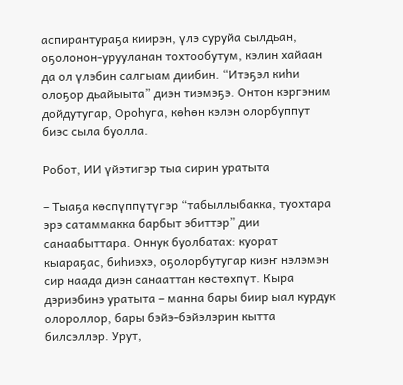аспирантураҕа киирэн, үлэ суруйа сылдьан, оҕолонон-урууланан тохтообутум, кэлин хайаан да ол үлэбин салгыам диибин. “Итэҕэл киһи олоҕор дьайыыта” диэн тиэмэҕэ. Онтон кэргэним дойдутугар, Ороһуга, көһөн кэлэн олорбуппут биэс сыла буолла.

Робот, ИИ үйэтигэр тыа сирин уратыта

– Тыаҕа көспүппүтүгэр “табыллыбакка, туохтара эрэ сатаммакка барбыт эбиттэр” дии санаабыттара. Оннук буолбатах: куорат кыараҕас, биһиэхэ, оҕолорбутугар киэҥ нэлэмэн сир наада диэн санааттан көстөхпүт. Кыра дэриэбинэ уратыта – манна бары биир ыал курдук олороллор, бары бэйэ-бэйэлэрин кытта билсэллэр. Урут,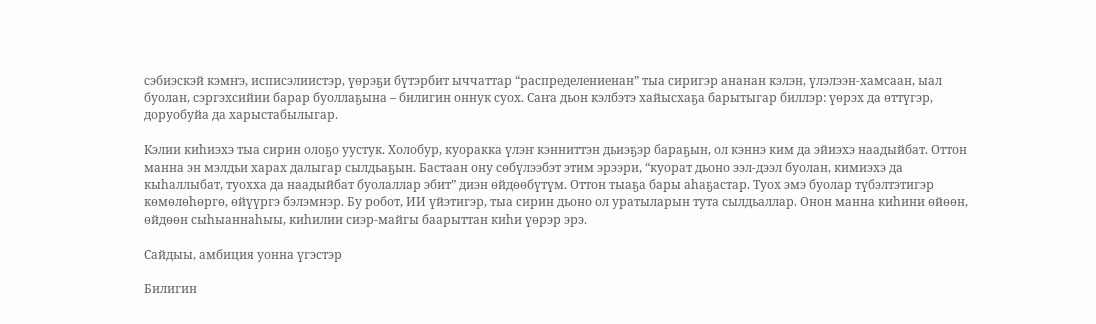сэбиэскэй кэмҥэ, исписэлиистэр, үөрэҕи бүтэрбит ыччаттар “распределениенан” тыа сиригэр ананан кэлэн, үлэлээн-хамсаан, ыал буолан, сэргэхсийии барар буоллаҕына – билигин оннук суох. Саҥа дьон кэлбэтэ хайысхаҕа барытыгар биллэр: үөрэх да өттүгэр, доруобуйа да харыстабылыгар.

Кэлии киһиэхэ тыа сирин олоҕо уустук. Холобур, куоракка үлэҥ кэнниттэн дьиэҕэр бараҕын, ол кэннэ ким да эйиэхэ наадыйбат. Оттон манна эн мэлдьи харах далыгар сылдьаҕын. Бастаан ону сөбүлээбэт этим эрээри, “куорат дьоно ээл-дээл буолан, кимиэхэ да кыһаллыбат, туохха да наадыйбат буолаллар эбит” диэн өйдөөбүтүм. Оттон тыаҕа бары аһаҕастар. Туох эмэ буолар түбэлтэтигэр көмөлөһөргө, өйүүргэ бэлэмнэр. Бу робот, ИИ үйэтигэр, тыа сирин дьоно ол уратыларын тута сылдьаллар. Онон манна киһини өйөөн, өйдөөн сыһыаннаһыы, киһилии сиэр-майгы баарыттан киһи үөрэр эрэ.

Сайдыы, амбиция уонна үгэстэр

Билигин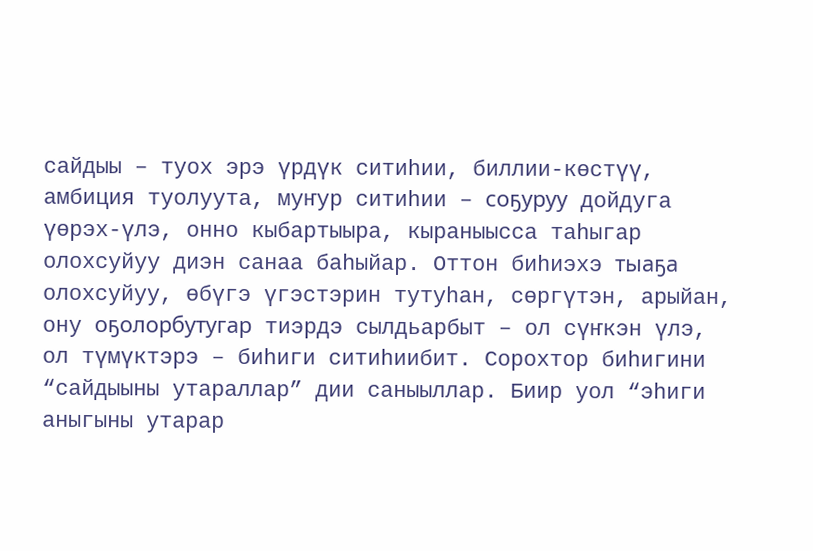сайдыы – туох эрэ үрдүк ситиһии, биллии-көстүү, амбиция туолуута, муҥур ситиһии – соҕуруу дойдуга үөрэх-үлэ, онно кыбартыыра, кыраныысса таһыгар олохсуйуу диэн санаа баһыйар. Оттон биһиэхэ тыаҕа олохсуйуу, өбүгэ үгэстэрин тутуһан, сөргүтэн, арыйан, ону оҕолорбутугар тиэрдэ сылдьарбыт – ол сүҥкэн үлэ, ол түмүктэрэ – биһиги ситиһиибит. Сорохтор биһигини “сайдыыны утараллар” дии саныыллар. Биир уол “эһиги аныгыны утарар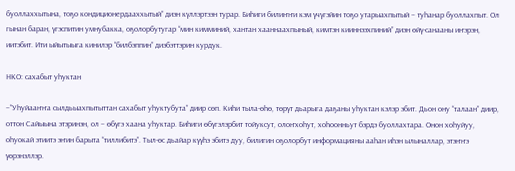буоллаххытына, тоҕо кондиционердааххытый” диэн күллэртээн турар. Биһиги билиҥҥи кэм үчүгэйин тоҕо утарыахпытый – туһанар буоллахпыт. Ол гынан баран, үгэспитин умнубакка, оҕолорбутугар “мин кимминий, хантан хааннаахпыный, кимтэн кииннээхпиний” диэн өйү-санааны иҥэрэн, иитэбит. Ити ыйытыыга кинилэр “билбэппин” диэбэттэрин курдук.

НКО: сахабыт уһуктан

–“Уһуйааҥҥа сылдьыахпытыттан сахабыт уһуктубута” диир сөп. Киһи тыла-өһө, төрүт дьарыга даҕаны уһуктан кэлэр эбит. Дьон ону “талаан” диир, оттон Сайыына этэринэн, ол – өбүгэ хаана уһуктар. Биһиги өбүгэлэрбит тойуксут, олоҥхоһут, хоһоонньут бэрдэ буоллахтара. Онон хоһуйуу, оһуокай этиитэ эҥин барыта “тиллибитэ”. Тыл-өс дьайар күүһэ эбитэ дуу, билигин оҕолорбут информацияны ааһан иһэн ылыналлар, этэҥҥэ үөрэнэллэр.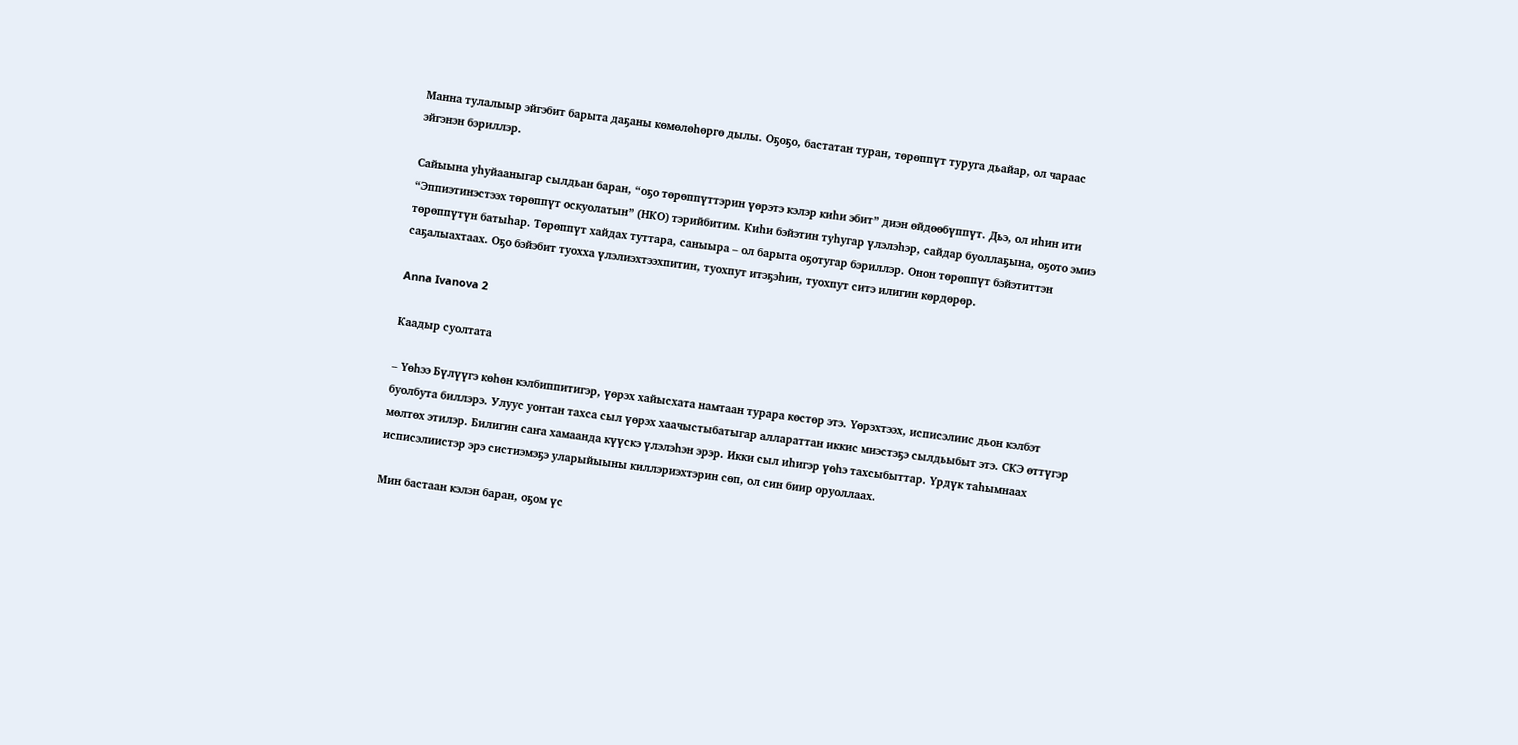Манна тулалыыр эйгэбит барыта даҕаны көмөлөһөргө дылы. Оҕоҕо, бастатан туран, төрөппүт туруга дьайар, ол чараас эйгэнэн бэриллэр.

Сайыына уһуйааныгар сылдьан баран, “оҕо төрөппүттэрин үөрэтэ кэлэр киһи эбит” диэн өйдөөбүппүт. Дьэ, ол иһин ити “Эппиэтинэстээх төрөппүт оскуолатын” (НКО) тэрийбитим. Киһи бэйэтин туһугар үлэлэһэр, сайдар буоллаҕына, оҕото эмиэ төрөппүтүн батыһар. Төрөппүт хайдах туттара, саныыра – ол барыта оҕотугар бэриллэр. Онон төрөппүт бэйэтиттэн саҕалыахтаах. Оҕо бэйэбит туохха үлэлиэхтээхпитин, туохпут итэҕэһин, туохпут ситэ илигин көрдөрөр.

Anna Ivanova 2

Каадыр суолтата

– Үөһээ Бүлүүгэ көһөн кэлбиппитигэр, үөрэх хайысхата намтаан турара көстөр этэ. Үөрэхтээх, исписэлиис дьон кэлбэт буолбута биллэрэ. Улуус уонтан тахса сыл үөрэх хаачыстыбатыгар аллараттан иккис миэстэҕэ сылдьыбыт этэ. СКЭ өттүгэр мөлтөх этилэр. Билигин саҥа хамаанда күүскэ үлэлэһэн эрэр. Икки сыл иһигэр үөһэ тахсыбыттар. Үрдүк таһымнаах исписэлиистэр эрэ систиэмэҕэ уларыйыыны киллэриэхтэрин сөп, ол син биир оруоллаах.

Мин бастаан кэлэн баран, оҕом үс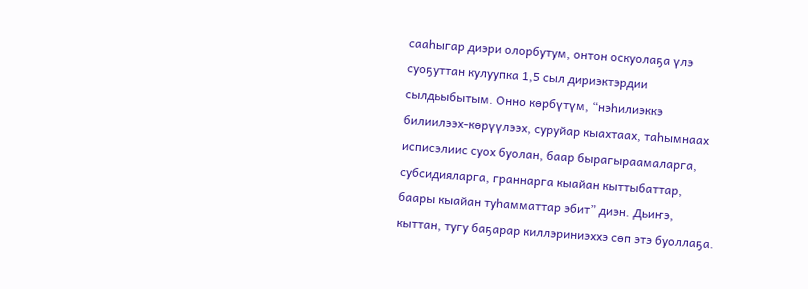сааһыгар диэри олорбутум, онтон оскуолаҕа үлэ суоҕуттан кулуупка 1,5 сыл дириэктэрдии сылдьыбытым. Онно көрбүтүм, “нэһилиэккэ билиилээх-көрүүлээх, суруйар кыахтаах, таһымнаах исписэлиис суох буолан, баар бырагыраамаларга, субсидияларга, граннарга кыайан кыттыбаттар, баары кыайан туһамматтар эбит” диэн. Дьиҥэ, кыттан, тугу баҕарар киллэриниэххэ сөп этэ буоллаҕа.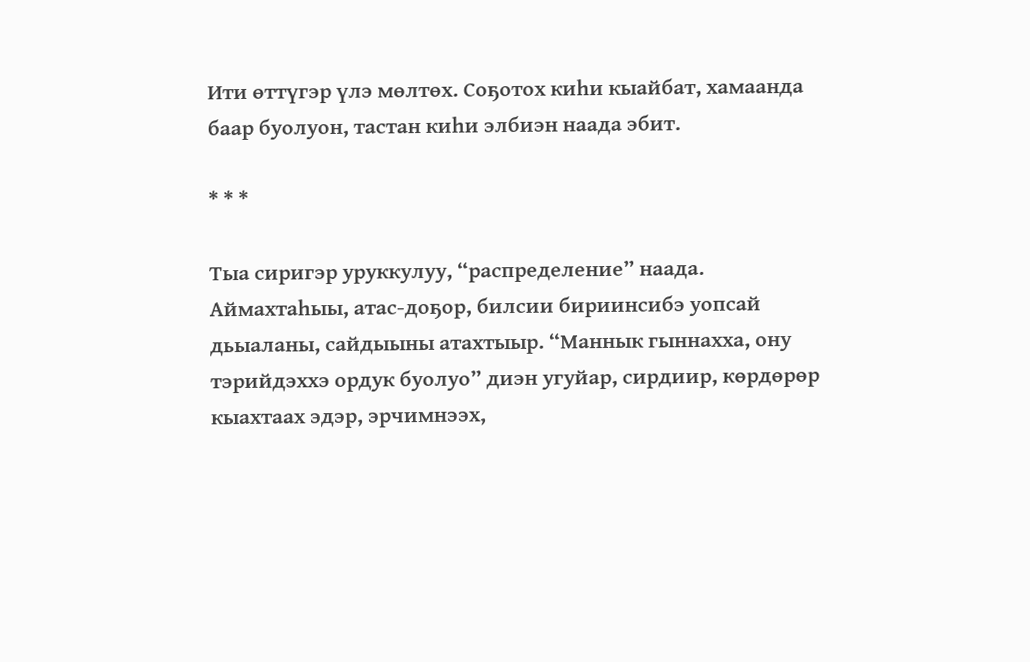Ити өттүгэр үлэ мөлтөх. Соҕотох киһи кыайбат, хамаанда баар буолуон, тастан киһи элбиэн наада эбит.

* * *

Тыа сиригэр уруккулуу, “распределение” наада. Аймахтаһыы, атас-доҕор, билсии бириинсибэ уопсай дьыаланы, сайдыыны атахтыыр. “Маннык гыннахха, ону тэрийдэххэ ордук буолуо” диэн угуйар, сирдиир, көрдөрөр кыахтаах эдэр, эрчимнээх,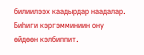билиилээх каадырдар наадалар. Биһиги кэргэмминиин ону өйдөөн кэлбиппит.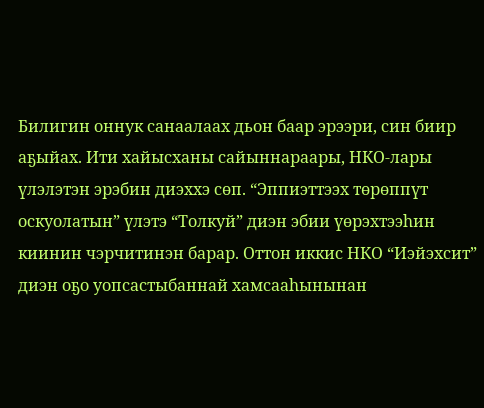Билигин оннук санаалаах дьон баар эрээри, син биир аҕыйах. Ити хайысханы сайыннараары, НКО-лары үлэлэтэн эрэбин диэххэ сөп. “Эппиэттээх төрөппүт оскуолатын” үлэтэ “Толкуй” диэн эбии үөрэхтээһин киинин чэрчитинэн барар. Оттон иккис НКО “Иэйэхсит” диэн оҕо уопсастыбаннай хамсааһынынан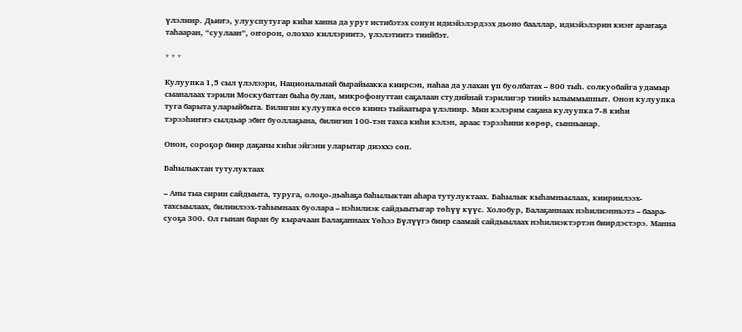үлэлиир. Дьиҥэ, улууспутугар киһи ханна да урут истибэтэх сонун идиэйэлэрдээх дьоно бааллар, идиэйэлэрин киэҥ араҥаҕа таһааран, “суулаан”, оҥорон, олоххо киллэриитэ, үлэлэтиитэ тиийбэт.

* * *

Кулуупка 1,5 сыл үлэлээри, Национальнай бырайыакка киирсэн, наһаа да улахан үп буолбатах – 800 тыһ. солкуобайга удамыр сыаналаах тэрили Москубаттан быһа булан, микрофонуттан саҕалаан студийнай тэрилигэр тиийэ ылыммыппыт. Онон кулуупка туга барыта уларыйбыта. Билигин кулуупка өссө киинэ тыйаатыра үлэлиир. Мин кэлэрим саҕана кулуупка 7-8 киһи тэрээһиҥҥэ сылдьар эбит буоллаҕына, билигин 100-тэн тахса киһи кэлэн, араас тэрээһини көрөр, сынньанар.

Онон, сороҕор биир даҕаны киһи эйгэни уларытар диэххэ сөп.

Баһылыктан тутулуктаах

– Аны тыа сирин сайдыыта, туруга, олоҕо-дьаһаҕа баһылыктан аһара тутулуктаах. Баһылык кыһамньылаах, киириилээх-тахсыылаах, билиилээх-таһымнаах буолара – нэһилиэк сайдыытыгар төһүү күүс. Холобур, Балаҕаннаах нэһилиэнньэтэ – баара-суоҕа 300. Ол гынан баран бу кырачаан Балаҕаннаах Үөһээ Бүлүүгэ биир саамай сайдыылаах нэһилиэктэртэн биирдэстэрэ. Манна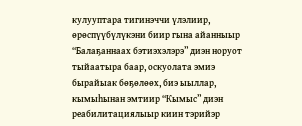кулууптара тигинэччи үлэлиир, өрөспүүбүлүкэни биир гына айанныыр “Балаҕаннаах бэтиэхэлэрэ” диэн норуот тыйаатыра баар, оскуолата эмиэ бырайыак бөҕөлөөх, биэ ыыллар, кымыһынан эмтиир “Кымыс” диэн реабилитациялыыр киин тэрийэр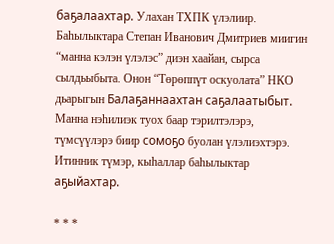баҕалаахтар. Улахан ТХПК үлэлиир. Баһылыктара Степан Иванович Дмитриев миигин “манна кэлэн үлэлэс” диэн хаайан, сырса сылдьыбыта. Онон “Төрөппүт оскуолата” НКО дьарыгын Балаҕаннаахтан саҕалаатыбыт. Манна нэһилиэк туох баар тэрилтэлэрэ, түмсүүлэрэ биир сомоҕо буолан үлэлиэхтэрэ. Итинник түмэр, кыһаллар баһылыктар аҕыйахтар.

* * *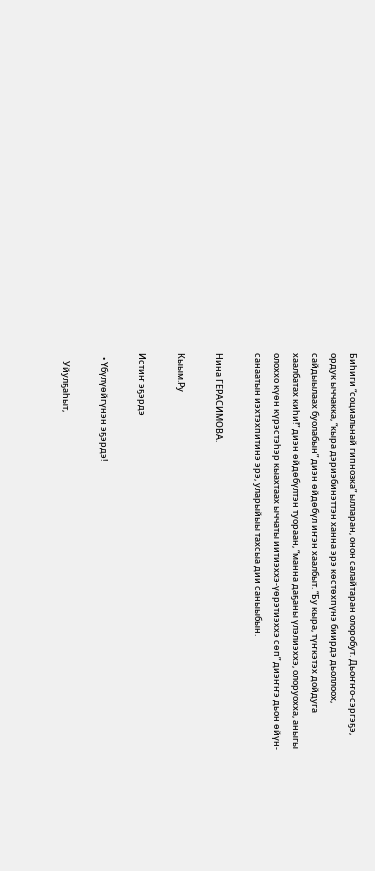Биһиги “социальнай гипнозка” ылларан, онон салайтаран олоробут. Дьоҥҥо-сэргэҕэ, ордук ыччакка, “кыра дэриэбинэттэн ханна эрэ көстөхпүнэ биирдэ дьоллоох, сайдыылаах буолабын” диэн өйдөбүл иҥэн хаалбыт. “Бу кыра, түҥкэтэх дойдуга хаалбатах киһи!” диэн өйдөбүлтэн туораан, “манна даҕаны үлэлиэххэ, олоруохха, аныгы олоххо күөн күрэстэһэр кыахтаах ыччаты иитиэххэ-үөрэтиэххэ сөп” диэҥҥэ дьон өйүн-санаатын иэхтэхпитинэ эрэ, уларыйыы тахсыа дии саныыбын.

Нина ГЕРАСИМОВА.

Кыым.Ру

Истиҥ эҕэрдэ

  • Үбүлүөйгүнэн эҕэрдэ!

    Уйулҕаһыт,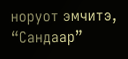норуот эмчитэ, “Сандаар”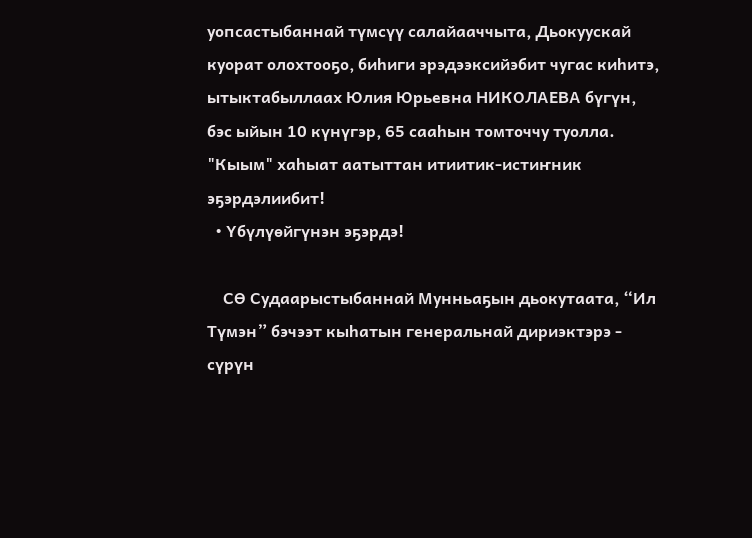уопсастыбаннай түмсүү салайааччыта, Дьокуускай куорат олохтооҕо, биһиги эрэдээксийэбит чугас киһитэ, ытыктабыллаах Юлия Юрьевна НИКОЛАЕВА бүгүн, бэс ыйын 10 күнүгэр, 65 сааһын томточчу туолла. "Кыым" хаһыат аатыттан итиитик-истиҥник эҕэрдэлиибит!
  • Үбүлүөйгүнэн эҕэрдэ!

    СӨ Судаарыстыбаннай Мунньаҕын дьокутаата, “Ил Түмэн” бэчээт кыһатын генеральнай дириэктэрэ - сүрүн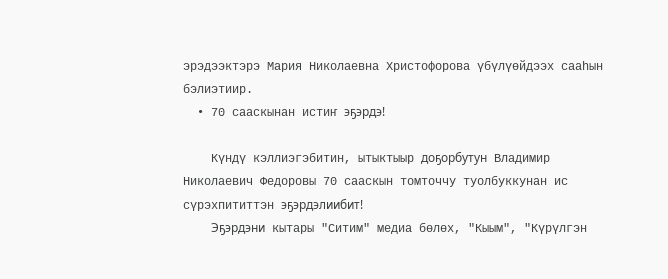эрэдээктэрэ Мария Николаевна Христофорова үбүлүөйдээх сааһын бэлиэтиир.
  • 70 сааскынан истиҥ эҕэрдэ!

    Күндү кэллиэгэбитин, ытыктыыр доҕорбутун Владимир Николаевич Федоровы 70 сааскын томточчу туолбуккунан ис сүрэхпититтэн эҕэрдэлиибит!
    Эҕэрдэни кытары "Ситим" медиа бөлөх, "Кыым", "Күрүлгэн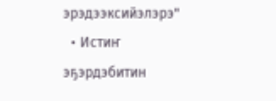эрэдээксийэлэрэ"
  • Истиҥ эҕэрдэбитин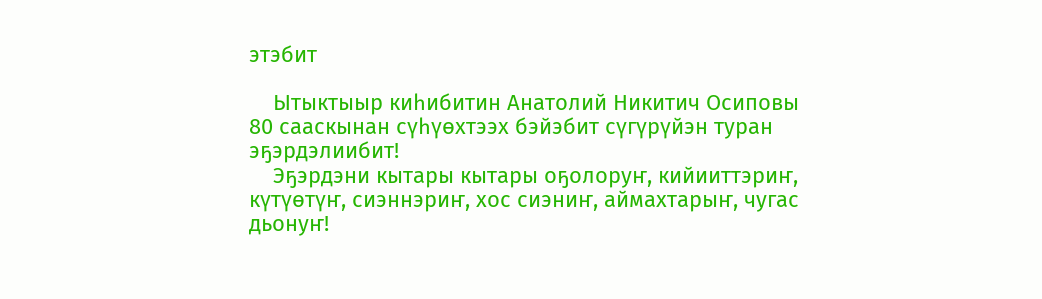этэбит

    Ытыктыыр киһибитин Анатолий Никитич Осиповы 80 сааскынан сүһүөхтээх бэйэбит сүгүрүйэн туран эҕэрдэлиибит!
    Эҕэрдэни кытары кытары оҕолоруҥ, кийииттэриҥ, күтүөтүҥ, сиэннэриҥ, хос сиэниҥ, аймахтарыҥ, чугас дьонуҥ!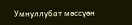Умнуллубат мөссүөн